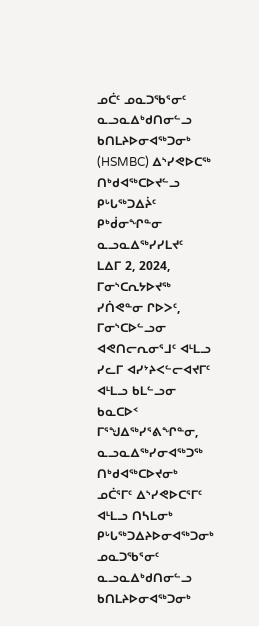ᓄᑖᑦ ᓄᓇᑐᖃᕐᓂᑦ ᓇᓗᓇᐃᒃᑯᑎᓂᓪᓗ ᑲᑎᒪᔨᐅᓂᐊᖅᑐᓂᒃ (HSMBC) ᐃᔅᓯᕙᐅᑕᖅ ᑎᒃᑯᐊᖅᑕᐅᔪᓪᓗ ᑭᒡᒐᖅᑐᐃᔩᑦ
ᑭᒃᑰᓂᖏᓐᓂ ᓇᓗᓇᐃᖅᓯᓯᒪᔪᑦ
ᒪᐃᒥ 2, 2024, ᒥᓂᔅᑕᕆᔭᐅᔪᖅ ᓯᑏᕙᓐᓂ ᒋᐅᐳᑦ, ᒥᓂᔅᑕᐅᓪᓗᓂ ᐊᕙᑎᓕᕆᓂᕐᒧᑦ ᐊᒻᒪᓗ ᓯᓚᒥ ᐊᓯᔾᔨᐸᓪᓕᐊᔪᒥᑦ ᐊᒻᒪᓗ ᑲᒪᓪᓗᓂ ᑲᓇᑕᐅᑉ ᒥᕐᖑᐃᖅᓯᕐᕕᖏᓐᓂ, ᓇᓗᓇᐃᖅᓯᓂᐊᖅᑐᖅ ᑎᒃᑯᐊᖅᑕᐅᔪᓂᒃ ᓄᑖᕐᒥᑦ ᐃᔅᓯᕙᐅᑕᕐᒥᑦ ᐊᒻᒪᓗ ᑎᓴᒪᓂᒃ ᑭᒡᒐᖅᑐᐃᔨᐅᓂᐊᖅᑐᓂᒃ ᓄᓇᑐᖃᕐᓂᑦ ᓇᓗᓇᐃᒃᑯᑎᓂᓪᓗ ᑲᑎᒪᔨᐅᓂᐊᖅᑐᓂᒃ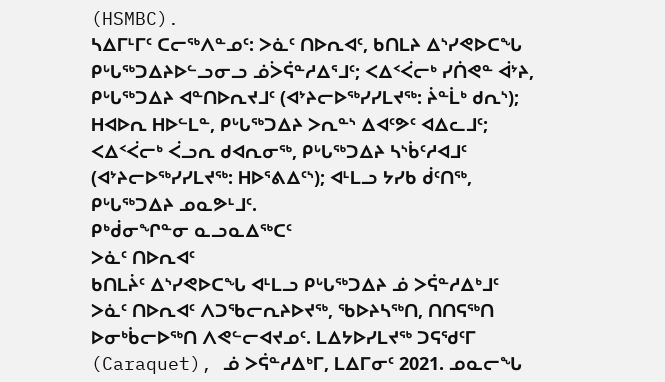(HSMBC).
ᓴᐃᒥᒻᒥᑦ ᑕᓕᖅᐱᓐᓄᑦ: ᐳᓈᑦ ᑎᐅᕆᐊᑦ, ᑲᑎᒪᔨ ᐃᔅᓯᕙᐅᑕᖓ ᑭᒡᒐᖅᑐᐃᔨᐅᓪᓗᓂᓗ ᓅᐴᕌᓐᓱᐃᕐᒧᑦ; ᐸᐃᑉᐹᓕᒃ ᓯᑏᕙᓐ ᐋᔾᔨ, ᑭᒡᒐᖅᑐᐃᔨ ᐊᓐᑎᐅᕆᔪᒧᑦ (ᐊᔾᔨᓕᐅᖅᓯᓯᒪᔪᖅ: ᔩᓐᒫᒃ ᑯᕆᔅ); ᕼᐊᐅᕆ ᕼᐅᓪᒪᓐ, ᑭᒡᒐᖅᑐᐃᔨ ᐳᕆᓐᔅ ᐃᐊᑦᕗᑦ ᐊᐃᓚᒧᑦ; ᐸᐃᑉᐹᓕᒃ ᐹᓗᕆ ᑯᐊᕆᓂᖅ, ᑭᒡᒐᖅᑐᐃᔨ ᓴᔅᑳᑦᓱᐊᒧᑦ (ᐊᔾᔨᓕᐅᖅᓯᓯᒪᔪᖅ: ᕼᐅᕐᕕᐃᑦᔅ); ᐊᒻᒪᓗ ᔭᓯᑲ ᑰᑦᑎᖅ, ᑭᒡᒐᖅᑐᐃᔨ ᓄᓇᕗᒻᒧᑦ.
ᑭᒃᑰᓂᖏᓐᓂ ᓇᓗᓇᐃᖅᑕᑦ
ᐳᓈᑦ ᑎᐅᕆᐊᑦ
ᑲᑎᒪᔩᑦ ᐃᔅᓯᕙᐅᑕᖓ ᐊᒻᒪᓗ ᑭᒡᒐᖅᑐᐃᔨ ᓅ ᐳᕌᓐᓱᐃᒃᒧᑦ
ᐳᓈᑦ ᑎᐅᕆᐊᑦ ᐱᑐᖃᓕᕆᔨᐅᔪᖅ, ᖃᐅᔨᓴᖅᑎ, ᑎᑎᕋᖅᑎ ᐅᓂᒃᑳᓕᐅᖅᑎ ᐱᕙᓪᓕᐊᔪᓄᑦ. ᒪᐃᔭᐅᓯᒪᔪᖅ ᑐᕋᖁᑦᒥ (Caraquet), ᓅ ᐳᕌᓐᓱᐃᒃᒥ, ᒪᐃᒥᓂᑦ 2021. ᓄᓇᓕᖓ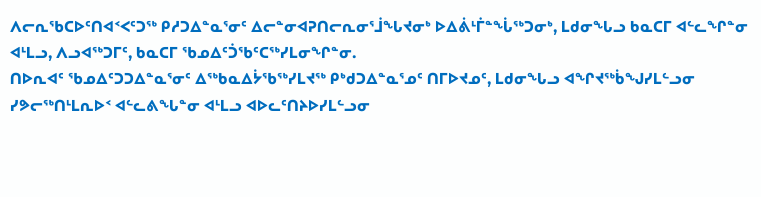ᐱᓕᕆᖃᑕᐅᑦᑎᐊᑉᐸᑦᑐᖅ ᑭᓱᑐᐃᓐᓇᕐᓂᑦ ᐃᓕᓐᓂᐊᕈᑎᓕᕆᓂᕐᒨᖓᔪᓂᒃ ᐅᐃᕖᒻᒦᓐᖔᖅᑐᓂᒃ, ᒪᑯᓂᖓᓗ ᑲᓇᑕᒥ ᐊᓪᓚᖏᓐᓂ ᐊᒻᒪᓗ, ᐱᓗᐊᖅᑐᒥᑦ, ᑲᓇᑕᒥ ᖃᓄᐃᑦᑑᖃᑦᑕᖅᓯᒪᓂᖏᓐᓂ.
ᑎᐅᕆᐊᑦ ᖃᓄᐃᑦᑐᑐᐃᓐᓇᕐᓂᑦ ᐃᖅᑲᓇᐃᔮᖃᖅᓯᒪᔪᖅ ᑭᒃᑯᑐᐃᓐᓇᕐᓄᑦ ᑎᒥᐅᔪᓄᑦ, ᒪᑯᓂᖓᓗ ᐊᖏᔪᖅᑳᖑᓯᒪᓪᓗᓂ ᓯᕗᓕᖅᑎᒻᒪᕆᐅᑉ ᐊᓪᓚᕕᖓᓐᓂ ᐊᒻᒪᓗ ᐊᐅᓚᑦᑎᔨᐅᓯᒪᓪᓗᓂ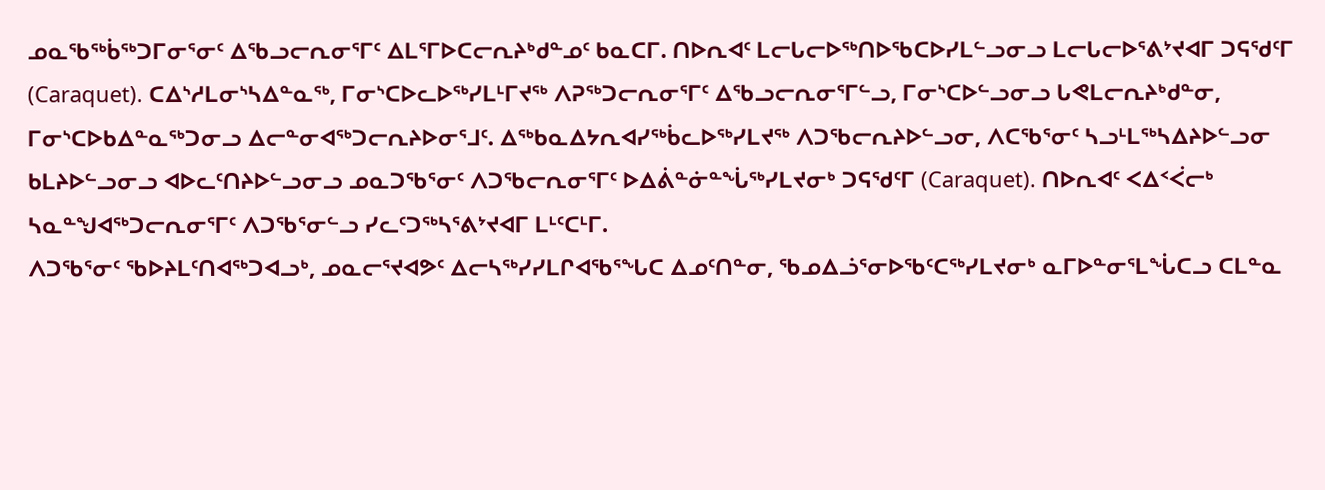ᓄᓇᖃᖅᑳᖅᑐᒥᓂᕐᓂᑦ ᐃᖃᓗᓕᕆᓂᕐᒥᑦ ᐃᒪᕐᒥᐅᑕᓕᕆᔨᒃᑯᓐᓄᑦ ᑲᓇᑕᒥ. ᑎᐅᕆᐊᑦ ᒪᓕᒐᓕᐅᖅᑎᐅᖃᑕᐅᓯᒪᓪᓗᓂᓗ ᒪᓕᒐᓕᐅᕐᕕᔾᔪᐊᒥ ᑐᕋᖁᑦᒥ (Caraquet). ᑕᐃᔅᓱᒪᓂᔅᓴᐃᓐᓇᖅ, ᒥᓂᔅᑕᐅᓚᐅᖅᓯᒪᒻᒥᔪᖅ ᐱᕈᖅᑐᓕᕆᓂᕐᒥᑦ ᐃᖃᓗᓕᕆᓂᕐᒥᓪᓗ, ᒥᓂᔅᑕᐅᓪᓗᓂᓗ ᒐᕙᒪᓕᕆᔨᒃᑯᓐᓂ, ᒥᓂᔅᑕᐅᑲᐃᓐᓇᖅᑐᓂᓗ ᐃᓕᓐᓂᐊᖅᑐᓕᕆᔨᐅᓂᕐᒧᑦ. ᐃᖅᑲᓇᐃᔭᕆᐊᓯᖅᑳᓚᐅᖅᓯᒪᔪᖅ ᐱᑐᖃᓕᕆᔨᐅᓪᓗᓂ, ᐱᑕᖃᕐᓂᑦ ᓴᓗᒻᒪᖅᓴᐃᔨᐅᓪᓗᓂ ᑲᒪᔨᐅᓪᓗᓂᓗ ᐊᐅᓚᑦᑎᔨᐅᓪᓗᓂᓗ ᓄᓇᑐᖃᕐᓂᑦ ᐱᑐᖃᓕᕆᓂᕐᒥᑦ ᐅᐃᕖᓐᓃᓐᖔᖅᓯᒪᔪᓂᒃ ᑐᕋᖁᑦᒥ (Caraquet). ᑎᐅᕆᐊᑦ ᐸᐃᑉᐹᓕᒃ ᓴᓇᓐᖑᐊᖅᑐᓕᕆᓂᕐᒥᑦ ᐱᑐᖃᕐᓂᓪᓗ ᓯᓚᑦᑐᖅᓴᕐᕕᔾᔪᐊᒥ ᒪᒻᑦᑕᒻᒥ.
ᐱᑐᖃᕐᓂᑦ ᖃᐅᔨᒪᑦᑎᐊᖅᑐᐊᓗᒃ, ᓄᓇᓕᕐᔪᐊᕗᑦ ᐃᓕᓴᖅᓯᓯᒪᒋᐊᖃᕐᖓᑕ ᐃᓄᑦᑎᓐᓂ, ᖃᓄᐃᓘᕐᓂᐅᖃᑦᑕᖅᓯᒪᔪᓂᒃ ᓇᒥᐅᓐᓂᕐᒪᖔᑕᓗ ᑕᒪᓐᓇ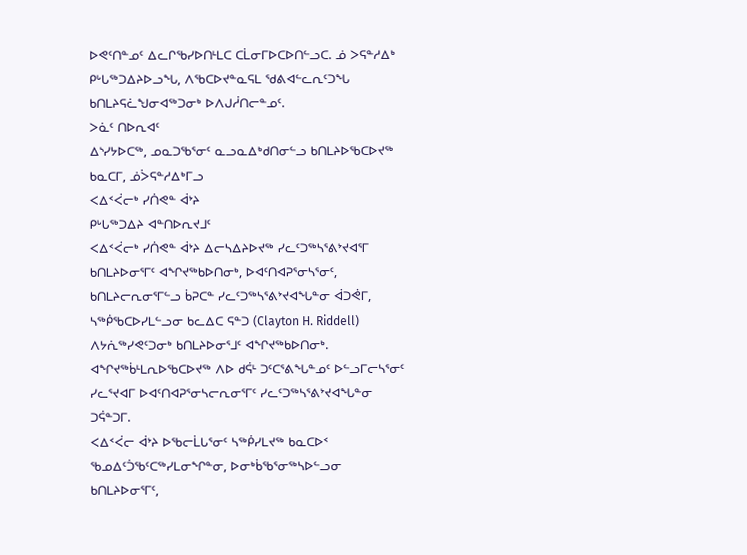ᐅᕙᑦᑎᓐᓄᑦ ᐃᓚᒋᖃᓯᐅᑎᒻᒪᑕ ᑕᒫᓂᒥᐅᑕᐅᑎᓪᓗᑕ. ᓅ ᐳᕋᓐᓱᐃᒃ ᑭᒡᒐᖅᑐᐃᔨᐅᓗᖓ, ᐱᖃᑕᐅᔪᓐᓇᕋᒪ ᖁᕕᐊᓪᓚᕆᑦᑐᖓ ᑲᑎᒪᔨᕋᓛᖑᓂᐊᖅᑐᓂᒃ ᐅᐱᒍᓲᑎᓕᓐᓄᑦ.
ᐳᓈᑦ ᑎᐅᕆᐊᑦ
ᐃᔅᓯᔭᐅᑕᖅ, ᓄᓇᑐᖃᕐᓂᑦ ᓇᓗᓇᐃᒃᑯᑎᓂᓪᓗ ᑲᑎᒪᔨᐅᖃᑕᐅᔪᖅ ᑲᓇᑕᒥ, ᓅᐴᕋᓐᓱᐃᒃᒥᓗ
ᐸᐃᑉᐹᓕᒃ ᓯᑏᕙᓐ ᐋᔾᔨ
ᑭᒡᒐᖅᑐᐃᔨ ᐊᓐᑎᐅᕆᔪᒧᑦ
ᐸᐃᑉᐹᓕᒃ ᓯᑏᕙᓐ ᐋᔾᔨ ᐃᓕᓴᐃᔨᐅᔪᖅ ᓯᓚᑦᑐᖅᓴᕐᕕᔾᔪᐊᕐᒥ ᑲᑎᒪᔨᐅᓂᕐᒥᑦ ᐊᖏᔪᖅᑲᐅᑎᓂᒃ, ᐅᐊᑦᑎᐊᕈᕐᓂᓴᕐᓂᑦ, ᑲᑎᒪᔨᓕᕆᓂᕐᒥᓪᓗ ᑳᕈᑕᓐ ᓯᓚᑦᑐᖅᓴᕐᕕᔾᔪᐊᖓᓐᓂ ᐋᑐᕚᒥ, ᓴᖅᑮᖃᑕᐅᓯᒪᓪᓗᓂ ᑲᓚᐃᑕ ᕋᓐᑐ (Clayton H. Riddell) ᐱᔭᕇᖅᓯᕙᑦᑐᓂᒃ ᑲᑎᒪᔨᐅᓂᕐᒧᑦ ᐊᖏᔪᖅᑲᐅᑎᓂᒃ. ᐊᖏᔪᖅᑳᒻᒪᕆᐅᖃᑕᐅᔪᖅ ᐱᐅ ᑯᕌᒻ ᑐᑦᑕᕐᕕᖓᓐᓄᑦ ᐅᓪᓗᒥᓕᓴᕐᓂᑦ ᓯᓚᕐᔪᐊᒥ ᐅᐊᑦᑎᐊᕈᕐᓂᓴᓕᕆᓂᕐᒥᑦ ᓯᓚᑦᑐᖅᓴᕐᕕᔾᔪᐊᖓᓐᓂ ᑐᕌᓐᑐᒥ.
ᐸᐃᑉᐹᓕ ᐋᔾᔨ ᐅᖃᓕᒫᒐᕐᓂᑦ ᓴᖅᑮᓯᒪᔪᖅ ᑲᓇᑕᐅᑉ ᖃᓄᐃᑦᑑᖃᑦᑕᖅᓯᒪᓂᖏᓐᓂ, ᐅᓂᒃᑳᖃᕐᓂᖅᓴᐅᓪᓗᓂ ᑲᑎᒪᔨᐅᓂᕐᒥᑦ,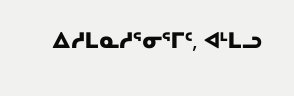ᐃᓱᒪᓇᓱᕐᓂᕐᒥᑦ, ᐊᒻᒪᓗ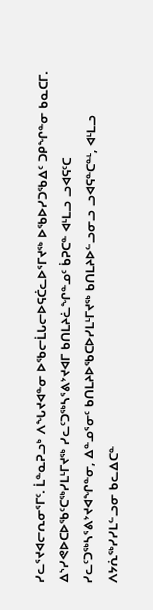ᓯᓚᕐᔪᐊᓕᕆᓂᕐᒥᑦ. ᒫᓐᓇᕈᓗᒃ ᐱᖓᔪᐊᓐᓂ ᐅᖃᓕᒫᒐᓕᐅᕋᑖᓚᐅᕐᒥᔪᖅ ᐅᖃᐅᓯᑐᖃᐃᑦ ᑐᑭᖏᓐᓂ ᑲᓇᑕᒥ. ᐃᔅᓯᕙᐅᑕᐅᖃᑦᑕᖅᓯᒪᒻᒥᔪᖅ ᓯᓚᑦᑐᖅᓴᕐᕕᔾᔪᐊᒥ ᑲᑎᒪᔨᓛᖏᓐᓄᑦ ᑳᕈᑕᓐ ᐊᒻᒪᓗ ᓗᐊᕋᑦᑕ ᓯᓚᑦᑐᖅᓴᕐᕕᔾᔪᐊᖏᓐᓂ, ᐃᓐᓄᕐᓂᑦ ᑲᑎᒪᔨᐅᖃᑕᐅᓯᒪᒻᒥᔪᖅ ᑲᑎᒪᔨᐅᓪᓗᓂᓗ ᓗᐊᕋᓐᑕᓐᒻ, ᐊᒻᒪᓗ ᐱᔭᕇᖅᓯᓯᒪᓪᓗᓂ ᑲᓚᐃᑕᓐ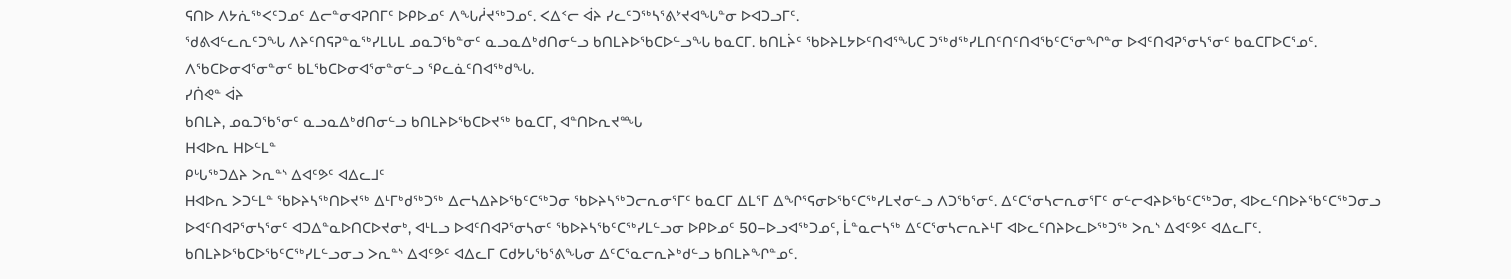ᕋᑎᐅ ᐱᔭᕇᖅᐸᑦᑐᓄᑦ ᐃᓕᓐᓂᐊᕈᑎᒥᑦ ᐅᑭᐅᓄᑦ ᐱᖓᓲᔪᖅᑐᓄᑦ. ᐸᐃᑉᓕ ᐋᔨ ᓯᓚᑦᑐᖅᓴᕐᕕᔾᔪᐊᖓᓐᓂ ᐅᐊᑐᓗᒥᑦ.
ᖁᕕᐊᓪᓚᕆᑦᑐᖓ ᐱᔨᑦᑎᕋᕈᓐᓇᖅᓯᒪᒐᒪ ᓄᓇᑐᖃᓐᓂᑦ ᓇᓗᓇᐃᒃᑯᑎᓂᓪᓗ ᑲᑎᒪᔨᐅᖃᑕᐅᓪᓗᖓ ᑲᓇᑕᒥ. ᑲᑎᒪᔩᑦ ᖃᐅᔨᒪᔭᐅᑦᑎᐊᕐᖓᑕ ᑐᖅᑯᖅᓯᒪᑎᑦᑎᑦᑎᐊᖃᑦᑕᕐᓂᖏᓐᓂ ᐅᐊᑦᑎᐊᕈᕐᓂᓴᕐᓂᑦ ᑲᓇᑕᒥᐅᑕᕐᓄᑦ. ᐱᖃᑕᐅᓂᐊᕐᓂᓐᓂᑦ ᑲᒪᖃᑕᐅᓂᐊᕐᓂᓐᓂᓪᓗ ᕿᓚᓈᑦᑎᐊᖅᑯᖓ.
ᓯᑏᕙᓐ ᐋᔨ
ᑲᑎᒪᔨ, ᓄᓇᑐᖃᕐᓂᑦ ᓇᓗᓇᐃᒃᑯᑎᓂᓪᓗ ᑲᑎᒪᔨᐅᖃᑕᐅᔪᖅ ᑲᓇᑕᒥ, ᐊᓐᑎᐅᕆᔪᙵ
Hᐊᐅᕆ Hᐅᓪᒪᓐ
ᑭᒡᒐᖅᑐᐃᔨ ᐳᕆᓐᔅ ᐃᐊᑦᕗᑦ ᐊᐃᓚᒧᑦ
ᕼᐊᐅᕆ ᐳᑐᓪᒪᓐ ᖃᐅᔨᓴᖅᑎᐅᔪᖅ ᐃᒻᒥᒃᑯᖅᑐᖅ ᐃᓕᓴᐃᔨᐅᖃᑦᑕᖅᑐᓂ ᖃᐅᔨᓴᖅᑐᓕᕆᓂᕐᒥᑦ ᑲᓇᑕᒥ ᐃᒪᕐᒥ ᐃᖏᕐᕋᓂᐅᖃᑦᑕᖅᓯᒪᔪᓂᓪᓗ ᐱᑐᖃᕐᓂᑦ. ᐃᑦᑕᕐᓂᓴᓕᕆᓂᕐᒥᑦ ᓂᓪᓕᐊᔨᐅᖃᑦᑕᖅᑐᓂ, ᐊᐅᓚᑦᑎᐅᔨᖃᑦᑕᖅᑐᓂᓗ ᐅᐊᑦᑎᐊᕈᕐᓂᓴᕐᓂᑦ ᐊᑐᐃᓐᓇᐅᑎᑕᐅᔪᓂᒃ, ᐊᒻᒪᓗ ᐅᐊᑦᑎᐊᕈᕐᓂᓴᓂᑦ ᖃᐅᔨᓴᖃᑦᑕᖅᓯᒪᓪᓗᓂ ᐅᑭᐅᓄᑦ 50−ᐅᓗᐊᖅᑐᓄᑦ, ᒫᓐᓇᓕᓴᖅ ᐃᑦᑕᕐᓂᓴᓕᕆᔨᒻᒥ ᐊᐅᓚᑦᑎᔨᐅᓚᐅᖅᑐᖅ ᐳᕆᔅ ᐃᐊᑦᕗᑦ ᐊᐃᓚᒥᑦ. ᑲᑎᒪᔨᐅᖃᑕᐅᖃᑦᑕᖅᓯᒪᓪᓗᓂᓗ ᐳᕆᓐᔅ ᐃᐊᑦᕗᑦ ᐊᐃᓚᒥ ᑕᑯᔭᒐᖃᕐᕕᖓᓂ ᐃᑦᑕᕐᓇᓕᕆᔨᒃᑯᓪᓗ ᑲᑎᒪᔨᖏᓐᓄᑦ.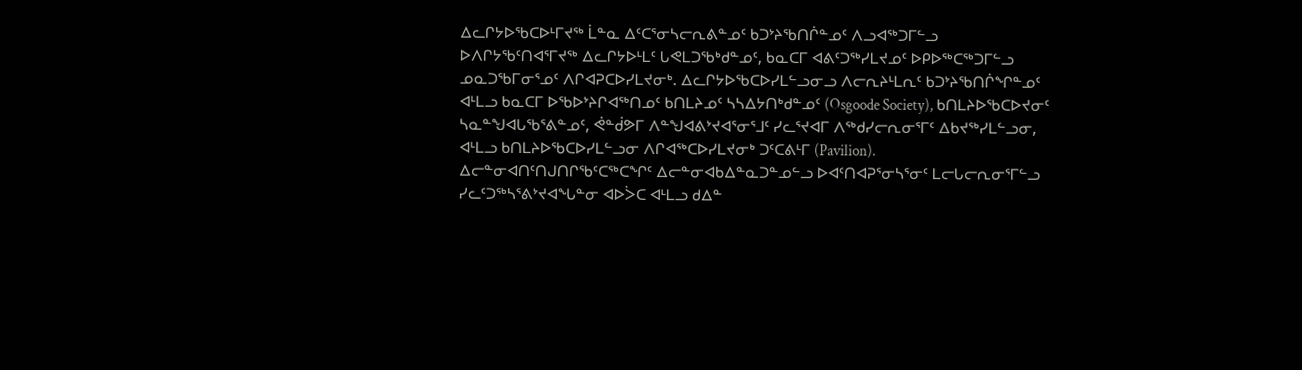ᐃᓚᒋᔭᐅᖃᑕᐅᒻᒥᔪᖅ ᒫᓐᓇ ᐃᑦᑕᕐᓂᓴᓕᕆᕕᓐᓄᑦ ᑲᑐᔾᔨᖃᑎᒌᓐᓄᑦ ᐱᓗᐊᖅᑐᒥᓪᓗ ᐅᐱᒋᔭᖃᑦᑎᐊᕐᒥᔪᖅ ᐃᓚᒋᔭᐅᒻᒪᑦ ᒐᕙᒪᑐᖃᒃᑯᓐᓄᑦ, ᑲᓇᑕᒥ ᐊᕕᑦᑐᖅᓯᒪᔪᓄᑦ ᐅᑭᐅᖅᑕᖅᑐᒥᓪᓗ ᓄᓇᑐᖃᒥᓂᕐᓄᑦ ᐱᒋᐊᕈᑕᐅᓯᒪᔪᓂᒃ. ᐃᓚᒋᔭᐅᖃᑕᐅᓯᒪᓪᓗᓂᓗ ᐱᓕᕆᔨᒻᒪᕆᑦ ᑲᑐᔾᔨᖃᑎᒌᖏᓐᓄᑦ ᐊᒻᒪᓗ ᑲᓇᑕᒥ ᐅᖃᐅᔾᔨᒋᐊᖅᑎᓄᑦ ᑲᑎᒪᔨᓄᑦ ᓴᓴᐃᔭᑎᒃᑯᓐᓄᑦ (Osgoode Society), ᑲᑎᒪᔨᐅᖃᑕᐅᔪᓂᑦ ᓴᓇᓐᖑᐊᒐᖃᕐᕕᓐᓄᑦ, ᕚᓐᑰᕗᒥ ᐱᓐᖑᐊᕕᔾᔪᐊᕐᓂᕐᒧᑦ ᓯᓚᕐᔪᐊᒥ ᐱᖅᑯᓯᓕᕆᓂᕐᒥᑦ ᐃᑲᔪᖅᓯᒪᓪᓗᓂ, ᐊᒻᒪᓗ ᑲᑎᒪᔨᐅᖃᑕᐅᓯᒪᓪᓗᓂ ᐱᒋᐊᖅᑕᐅᓯᒪᔪᓂᒃ ᑐᑦᑕᕕᒻᒥ (Pavilion). ᐃᓕᓐᓂᐊᑎᑦᑎᒍᑎᒋᖃᑦᑕᖅᑕᖏᑦ ᐃᓕᓐᓂᐊᑲᐃᓐᓇᑐᓐᓄᓪᓗ ᐅᐊᑦᑎᐊᕈᕐᓂᓴᕐᓂᑦ ᒪᓕᒐᓕᕆᓂᕐᒥᓪᓗ ᓯᓚᑦᑐᖅᓴᕐᕕᔾᔪᐊᖓᓐᓂ ᐊᐅᐴᑕ ᐊᒻᒪᓗ ᑯᐃᓐ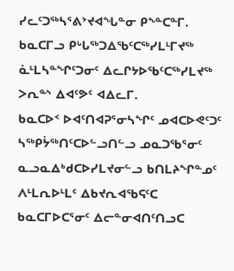ᓯᓚᑦᑐᖅᓴᕐᕕᔾᔪᐊᖓᓐᓂ ᑭᖕᓐᑕᓐᒥ. ᑲᓇᑕᒥᓗ ᑭᒡᒐᖅᑐᐃᖃᑦᑕᖅᓯᒪᒻᒥᔪᖅ ᓈᒻᒪᓴᓐᖏᑦᑐᓂᑦ ᐃᓚᒋᔭᐅᖃᑦᑕᖅᓯᒪᔪᖅ ᐳᕆᓐᔅ ᐃᐊᑦᕗᑦ ᐊᐃᓚᒥ.
ᑲᓇᑕᐅᑉ ᐅᐊᑦᑎᐊᕈᕐᓂᓴᖏᑦ ᓄᐊᑕᐅᕙᑦᑐᑦ ᓴᖅᑭᔮᖅᑎᑦᑕᐅᓪᓗᑎᓪᓗ ᓄᓇᑐᖃᕐᓂᑦ ᓇᓗᓇᐃᒃᑯᑕᐅᓯᒪᔪᓂᓪᓗ ᑲᑎᒪᔨᖏᓐᓄᑦ ᐱᒻᒪᕆᐅᒻᒪᑦ ᐃᑲᔪᕆᐊᖃᕋᑦᑕ ᑲᓇᑕᒥᐅᑕᕐᓂᑦ ᐃᓕᓐᓂᐊᑎᑦᑎᓗᑕ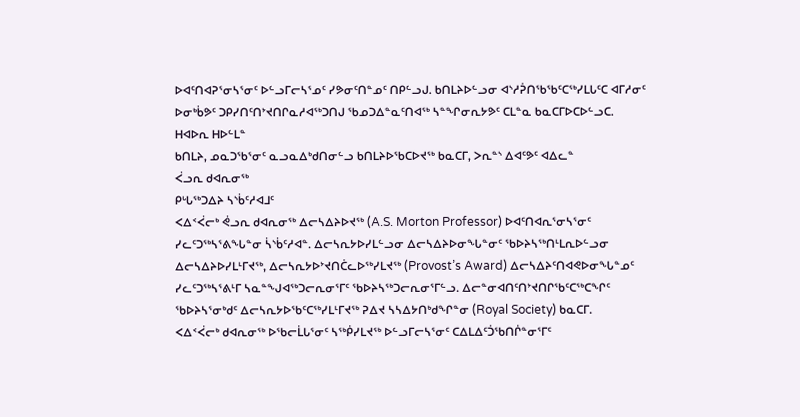ᐅᐊᑦᑎᐊᕈᕐᓂᓴᕐᓂᑦ ᐅᓪᓗᒥᓕᓴᕐᓄᑦ ᓯᕗᓂᑦᑎᓐᓄᑦ ᑎᑭᓪᓗᒍ. ᑲᑎᒪᔨᐅᓪᓗᓂ ᐊᔅᓱᕉᑎᖃᖃᑦᑕᖅᓯᒪᒐᑦᑕ ᐊᒥᓱᓂᑦ ᐅᓂᒃᑳᕗᑦ ᑐᑭᓯᑎᑦᑎᔾᔪᑎᒋᓇᓱᐊᖅᑐᑎᒍ ᖃᓄᑐᐃᓐᓇᑦᑎᐊᖅ ᓴᓐᖏᓂᕆᔭᕗᑦ ᑕᒪᓐᓇ ᑲᓇᑕᒥᐅᑕᐅᓪᓗᑕ.
ᕼᐊᐅᕆ ᕼᐅᓪᒪᓐ
ᑲᑎᒪᔨ, ᓄᓇᑐᖃᕐᓂᑦ ᓇᓗᓇᐃᒃᑯᑎᓂᓪᓗ ᑲᑎᒪᔨᐅᖃᑕᐅᔪᖅ ᑲᓇᑕᒥ, ᐳᕆᓐᔅ ᐃᐊᑦᕗᑦ ᐊᐃᓚᓐ
ᐹᓗᕆ ᑯᐊᕆᓂᖅ
ᑭᒡᒐᖅᑐᐃᔨ ᓴᔅᑳᑦᓱᐊᒧᑦ
ᐸᐃᑉᐹᓕᒃ ᕚᓗᕆ ᑯᐊᕆᓂᖅ ᐃᓕᓴᐃᔨᐅᔪᖅ (A.S. Morton Professor) ᐅᐊᑦᑎᐊᕆᕐᓂᓴᕐᓂᑦ ᓯᓚᑦᑐᖅᓴᕐᕕᖓᓐᓂ ᓵᔅᑳᑦᓱᐊᓐ. ᐃᓕᓴᕆᔭᐅᓯᒪᓪᓗᓂ ᐃᓕᓴᐃᔨᐅᓂᖓᓐᓂᑦ ᖃᐅᔨᓴᖅᑎᒻᒪᕆᐅᓪᓗᓂ ᐃᓕᓴᐃᔨᐅᓯᒪᒻᒥᔪᖅ, ᐃᓕᓴᕆᔭᐅᔾᔪᑎᑖᓚᐅᖅᓯᒪᔪᖅ (Provost’s Award) ᐃᓕᓴᐃᔨᑦᑎᐊᕙᐅᓂᖓᓐᓄᑦ ᓯᓚᑦᑐᖅᓴᕐᕕᒻᒥ ᓴᓇᓐᖑᐊᖅᑐᓕᕆᓂᕐᒥᑦ ᖃᐅᔨᓴᖅᑐᓕᕆᓂᕐᒥᓪᓗ. ᐃᓕᓐᓂᐊᑎᑦᑎᔾᔪᑎᒋᖃᑦᑕᖅᑕᖏᑦ ᖃᐅᔨᓴᕐᓂᒃᑯᑦ ᐃᓕᓴᕆᔭᐅᖃᑦᑕᖅᓯᒪᒻᒥᔪᖅ ᕈᐃᔪ ᓴᓴᐃᔭᑎᒃᑯᖏᓐᓂ (Royal Society) ᑲᓇᑕᒥ.
ᐸᐃᑉᐹᓕᒃ ᑯᐊᕆᓂᖅ ᐅᖃᓕᒫᒐᕐᓂᑦ ᓴᖅᑮᓯᒪᔪᖅ ᐅᓪᓗᒥᓕᓴᕐᓂᑦ ᑕᐃᒪᐃᑦᑑᖃᑎᒌᓐᓂᕐᒥᑦ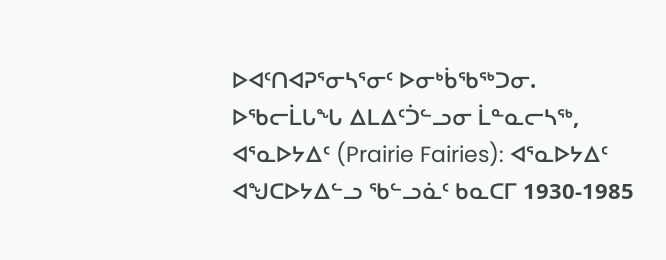ᐅᐊᑦᑎᐊᕈᕐᓂᓴᕐᓂᑦ ᐅᓂᒃᑳᖃᖅᑐᓂ. ᐅᖃᓕᒫᒐᖓ ᐃᒪᐃᑦᑑᓪᓗᓂ ᒫᓐᓇᓕᓴᖅ, ᐊᕐᓇᐅᔭᐃᑦ (Prairie Fairies): ᐊᕐᓇᐅᔭᐃᑦ ᐊᖑᑕᐅᔭᐃᓪᓗ ᖃᓪᓗᓈᑦ ᑲᓇᑕᒥ 1930-1985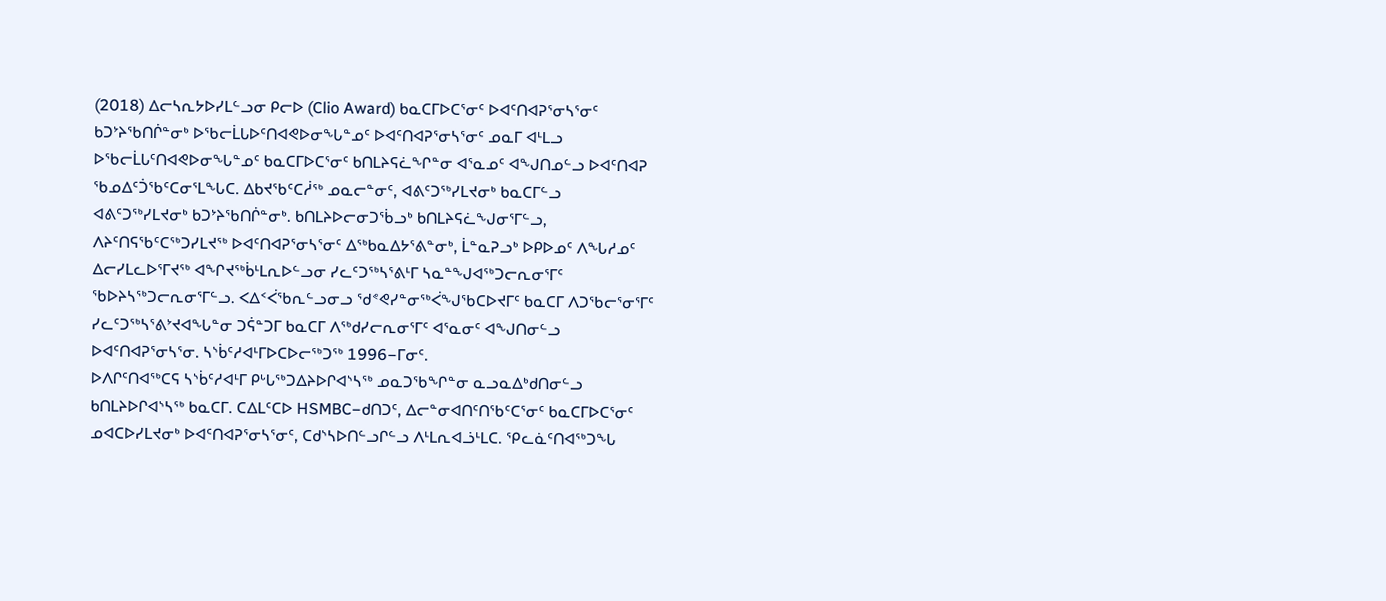(2018) ᐃᓕᓴᕆᔭᐅᓯᒪᓪᓗᓂ ᑭᓕᐅ (Clio Award) ᑲᓇᑕᒥᐅᑕᕐᓂᑦ ᐅᐊᑦᑎᐊᕈᕐᓂᓴᕐᓂᑦ ᑲᑐᔾᔨᖃᑎᒌᓐᓂᒃ ᐅᖃᓕᒫᒐᐅᑦᑎᐊᕙᐅᓂᖓᓐᓄᑦ ᐅᐊᑦᑎᐊᕈᕐᓂᓴᕐᓂᑦ ᓄᓇᒥ ᐊᒻᒪᓗ ᐅᖃᓕᒫᒐᑦᑎᐊᕙᐅᓂᖓᓐᓄᑦ ᑲᓇᑕᒥᐅᑕᕐᓂᑦ ᑲᑎᒪᔨᕋᓛᖏᓐᓂ ᐊᕐᓇᓄᑦ ᐊᖑᑎᓄᓪᓗ ᐅᐊᑦᑎᐊᕈ ᖃᓄᐃᑦᑑᖃᑦᑕᓂᕐᒪᖓᑕ. ᐃᑲᔪᖃᑦᑕᓲᖅ ᓄᓇᓕᓐᓂᑦ, ᐊᕕᑦᑐᖅᓯᒪᔪᓂᒃ ᑲᓇᑕᒥᓪᓗ ᐊᕕᑦᑐᖅᓯᒪᔪᓂᒃ ᑲᑐᔾᔨᖃᑎᒌᓐᓂᒃ. ᑲᑎᒪᔨᐅᓕᓂᑐᖄᓗᒃ ᑲᑎᒪᔨᕋᓛᖑᓂᕐᒥᓪᓗ, ᐱᔨᑦᑎᕋᖃᑦᑕᖅᑐᓯᒪᔪᖅ ᐅᐊᑦᑎᐊᕈᕐᓂᓴᕐᓂᑦ ᐃᖅᑲᓇᐃᔭᕐᕕᓐᓂᒃ, ᒫᓐᓇᕈᓗᒃ ᐅᑭᐅᓄᑦ ᐱᖓᓱᓄᑦ ᐃᓕᓯᒪᓚᐅᕐᒥᔪᖅ ᐊᖏᔪᖅᑳᒻᒪᕆᐅᓪᓗᓂ ᓯᓚᑦᑐᖅᓴᕐᕕᒻᒥ ᓴᓇᓐᖑᐊᖅᑐᓕᕆᓂᕐᒥᑦ ᖃᐅᔨᓴᖅᑐᓕᕆᓂᕐᒥᓪᓗ. ᐸᐃᑉᐹᖃᕆᓪᓗᓂᓗ ᖁᕝᕙᓯᓐᓂᖅᐹᖑᖃᑕᐅᔪᒥᑦ ᑲᓇᑕᒥ ᐱᑐᖃᓕᕐᓂᕐᒥᑦ ᓯᓚᑦᑐᖅᓴᕐᕕᔾᔪᐊᖓᓐᓂ ᑐᕌᓐᑐᒥ ᑲᓇᑕᒥ ᐱᖅᑯᓯᓕᕆᓂᕐᒥᑦ ᐊᕐᓇᓂᑦ ᐊᖑᑎᓂᓪᓗ ᐅᐊᑦᑎᐊᕈᕐᓂᓴᕐᓂ. ᓴᔅᑳᑦᓱᐊᒻᒥᐅᑕᐅᓕᖅᑐᖅ 1996−ᒥᓂᑦ.
ᐅᐱᒋᑦᑎᐊᖅᑕᕋ ᓴᔅᑳᑦᓱᐊᒻᒥ ᑭᒡᒐᖅᑐᐃᔨᐅᒋᐊᔅᓴᖅ ᓄᓇᑐᖃᖏᓐᓂ ᓇᓗᓇᐃᒃᑯᑎᓂᓪᓗ ᑲᑎᒪᔨᐅᒋᐊᔅᓴᖅ ᑲᓇᑕᒥ. ᑕᐃᒪᑦᑕᐅ HSMBC−ᑯᑎᑐᑦ, ᐃᓕᓐᓂᐊᑎᑦᑎᖃᑦᑕᕐᓂᑦ ᑲᓇᑕᒥᐅᑕᕐᓂᑦ ᓄᐊᑕᐅᓯᒪᔪᓂᒃ ᐅᐊᑦᑎᐊᕈᕐᓂᓴᕐᓂᑦ, ᑕᑯᔅᓴᐅᑎᓪᓗᒋᓪᓗ ᐱᒻᒪᕆᐊᓘᒻᒪᑕ. ᕿᓚᓈᑦᑎᐊᖅᑐᖓ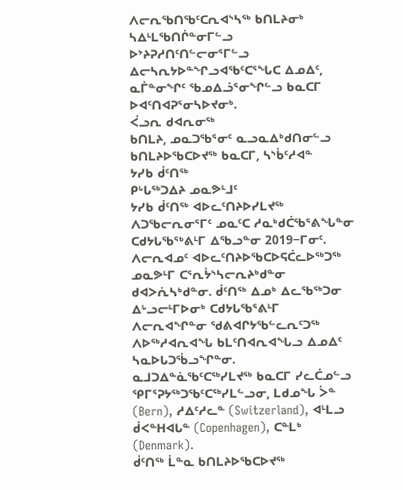ᐱᓕᕆᖃᑎᖃᑦᑕᕆᐊᔅᓴᖅ ᑲᑎᒪᔨᓂᒃ ᓴᐃᒻᒪᖃᑎᒌᓐᓂᒥᓪᓗ ᐅᔾᔨᕈᓱᑎᑦᑎᓪᓕᓂᕐᒥᓪᓗ ᐃᓕᓴᕆᔭᐅᓐᖏᓗᐊᖃᑦᑕᕐᖓᑕ ᐃᓄᐃᑦ, ᓇᒦᓐᓂᖏᑦ ᖃᓄᐃᓘᕐᓂᖏᓪᓗ ᑲᓇᑕᒥ ᐅᐊᑦᑎᐊᕈᕐᓂᓴᐅᔪᓂᒃ.
ᐹᓗᕆ ᑯᐊᕆᓂᖅ
ᑲᑎᒪᔨ, ᓄᓇᑐᖃᕐᓂᑦ ᓇᓗᓇᐃᒃᑯᑎᓂᓪᓗ ᑲᑎᒪᔨᐅᖃᑕᐅᔪᖅ ᑲᓇᑕᒥ, ᓴᔅᑳᑦᓱᐊᓐ
ᔭᓯᑲ ᑰᑦᑎᖅ
ᑭᒡᒐᖅᑐᐃᔨ ᓄᓇᕗᒻᒧᑦ
ᔭᓯᑲ ᑰᑦᑎᖅ ᐊᐅᓚᑦᑎᔨᐅᓯᒪᔪᖅ ᐱᑐᖃᓕᕆᓂᕐᒥᑦ ᓄᓇᑦᑕ ᓱᓇᒃᑯᑖᖃᕐᕕᖓᓐᓂ ᑕᑯᔭᒐᖃᕐᒃᕕᒻᒥ ᐃᖃᓗᓐᓂ 2019−ᒥᓂᑦ. ᐱᓕᕆᐊᓄᑦ ᐊᐅᓚᑦᑎᔨᐅᖃᑕᐅᕋᑖᓚᐅᖅᑐᖅ ᓄᓇᕗᒻᒥ ᑕᕐᕆᔮᔅᓴᓕᕆᔨᒃᑯᓐᓂ ᑯᐊᐳᕇᓴᒃᑯᓐᓂ. ᑰᑦᑎᖅ ᐃᓄᒃ ᐃᓚᖃᖅᑐᓂ ᐃᒡᓗᓕᒻᒥᐅᓂᒃ ᑕᑯᔭᒐᖃᕐᕕᒻᒥ ᐱᓕᕆᐊᖏᓐᓂ ᖁᕕᐊᒋᔭᖃᓪᓚᕆᑦᑐᖅ ᐱᐅᖅᓱᐊᕆᐊᖓ ᑲᒪᑦᑎᐊᕆᐊᖓᓗ ᐃᓄᐃᑦ ᓴᓇᐅᒐᑐᖄᓗᖏᓐᓂ. ᓇᒧᑐᐃᓐᓈᖃᑦᑕᖅᓯᒪᔪᖅ ᑲᓇᑕᒥ ᓯᓚᑖᓄᓪᓗ ᕿᒥᕐᕈᔭᖅᑐᖃᑦᑕᖅᓯᒪᓪᓗᓂ, ᒪᑯᓄᖓ ᐴᓐ (Bern), ᓱᐃᑦᓱᓚᓐ (Switzerland), ᐊᒻᒪᓗ ᑰᐸᓐᕼᐊᒐᓐ (Copenhagen), ᑕᓐᒪᒃ (Denmark).
ᑰᑦᑎᖅ ᒫᓐᓇ ᑲᑎᒪᔨᐅᖃᑕᐅᔪᖅ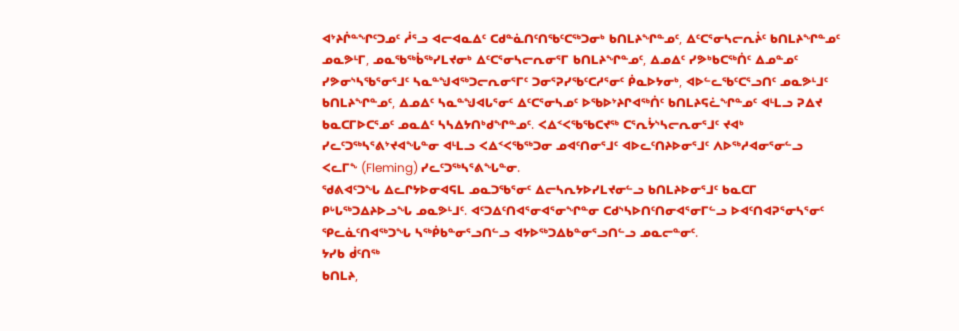ᐊᔾᔨᒌᓐᖏᑦᑐᓄᑦ ᓲᕐᓗ ᐊᓕᐊᓇᐃᑦ ᑕᑯᓐᓈᑎᑦᑎᖃᑦᑕᖅᑐᓂᒃ ᑲᑎᒪᔨᖏᓐᓄᑦ, ᐃᑦᑕᕐᓂᓴᓕᕆᔩᑦ ᑲᑎᒪᔨᖏᓐᓄᑦ ᓄᓇᕗᒻᒥ, ᓄᓇᖃᖅᑳᖅᓯᒪᔪᓂᒃ ᐃᑦᑕᕐᓂᓴᓕᕆᓂᕐᒥ ᑲᑎᒪᔨᖏᓐᓄᑦ, ᐃᓄᐃᑦ ᓯᕗᒃᑲᑕᖅᑏᑦ ᐃᓄᓐᓄᑦ ᓯᕗᓂᔅᓴᖃᕐᓂᕐᒧᑦ ᓴᓇᓐᖑᐊᖅᑐᓕᕆᓂᕐᒥᑦ ᑐᓂᕐᕈᓯᖃᑦᑕᓱᕐᓂᑦ ᑮᓇᐅᔭᓂᒃ, ᐊᐅᓪᓚᖃᑦᑕᕐᓗᑎᑦ ᓄᓇᕗᒻᒧᑦ ᑲᑎᒪᔨᖏᓐᓄᑦ, ᐃᓄᐃᑦ ᓴᓇᓐᖑᐊᒐᕐᓂᑦ ᐃᑦᑕᕐᓂᓴᓄᑦ ᐅᖃᐅᔾᔨᒋᐊᖅᑏᑦ ᑲᑎᒪᔨᕋᓛᖏᓐᓄᑦ ᐊᒻᒪᓗ ᕈᐃᔪ ᑲᓇᑕᒥᐅᑕᕐᓄᑦ ᓄᓇᐃᑦ ᓴᓴᐃᔭᑎᒃᑯᖏᓐᓄᑦ. ᐸᐃᑉᐸᖃᖃᑕᔪᖅ ᑕᕐᕆᔮᔅᓴᓕᕆᓂᕐᒧᑦ ᔪᐊᒃ ᓯᓚᑦᑐᖅᓴᕐᕕᔾᔪᐊᖓᓐᓂ ᐊᒻᒪᓗ ᐸᐃᑉᐸᖃᖅᑐᓂ ᓄᐊᑦᑎᓂᕐᒧᑦ ᐊᐅᓚᑦᑎᔨᐅᓂᕐᒧᑦ ᐱᐅᖅᓱᐊᓂᕐᓂᓪᓗ ᐸᓚᒥᖕ (Fleming) ᓯᓚᑦᑐᖅᓴᕐᕕᖓᓐᓂ.
ᖁᕕᐊᑦᑐᖓ ᐃᓚᒋᔭᐅᓂᐊᕋᒪ ᓄᓇᑐᖃᕐᓂᑦ ᐃᓕᓴᕆᔭᐅᓯᒪᔪᓂᓪᓗ ᑲᑎᒪᔨᐅᓂᕐᒧᑦ ᑲᓇᑕᒥ ᑭᒡᒐᖅᑐᐃᔨᐅᓗᖓ ᓄᓇᕗᒻᒧᑦ. ᐊᑦᑐᐃᑦᑎᐊᕐᓂᐊᕐᓂᖏᓐᓂ ᑕᑯᔅᓴᐅᑎᑦᑎᓂᐊᕐᓂᒥᓪᓗ ᐅᐊᑦᑎᐊᕈᕐᓂᓴᕐᓂᑦ ᕿᓚᓈᑦᑎᐊᖅᑐᖓ ᓴᖅᑮᑲᓐᓂᕐᓗᑎᓪᓗ ᐊᔭᐅᖅᑐᐃᑲᓐᓂᕐᓗᑎᓪᓗ ᓄᓇᓕᓐᓂᑦ.
ᔭᓯᑲ ᑰᑦᑎᖅ
ᑲᑎᒪᔨ,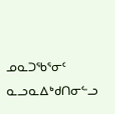ᓄᓇᑐᖃᕐᓂᑦ ᓇᓗᓇᐃᒃᑯᑎᓂᓪᓗ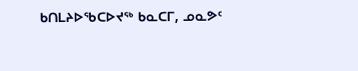ᑲᑎᒪᔨᐅᖃᑕᐅᔪᖅ ᑲᓇᑕᒥ, ᓄᓇᕗᑦ